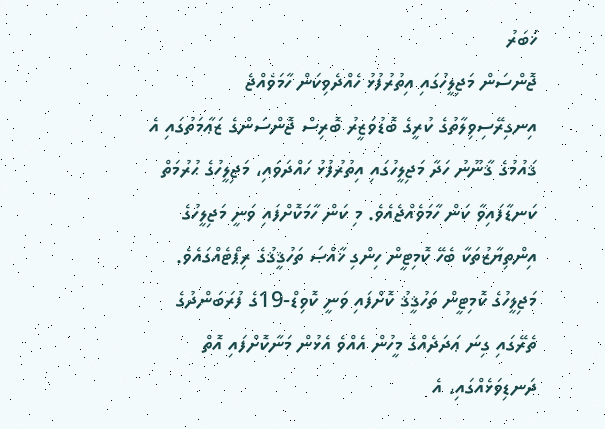ޚަބަރު
ޖޮންސަން މަޖިލީހުގައި އިތުރުފުޅު ހެއްދެވިކަން ހާމަވެއްޖެ
އިނގިރޭސިވިލާތުގެ ކުރީގެ ބޮޑުވަޒީރު ބޮރިސް ޖޮންސަންގެ ޒަޢާމަތުގައި އެ ޤައުމުގެ ޤާނޫނު ހަދާ މަޖިލީހުގައި އިތުރުފުޅު ހައްދަވައި، މަޖިލީހުގެ ޙުރުމަތް ކަނޑާފައިވާ ކަން ހާމަވެއްޖެއެވެ. މި ކަން ހާމަކޮށްފައި ވަނީ މަޖިލީހުގެ އިންތިޔާޒުތަކާ ބެހޭ ކޮމިޓީން ހިންގި ޚާއްޞަ ތަހުޤީޤުގެ ރިޕޯޓެއްގައެވެ.
މަޖިލީހުގެ ކޮމިޓީން ތަހުޤީޤު ކޮށްފައި ވަނީ ކޮވިޑް-19ގެ ފުރަބަންދުގެ ތެރޭގައި ގިނަ ޢަދަދެއްގެ މީހުން އެއްވެ އެޅުން މަނާކޮށްފައި އޮތް ދަނޑިވަޅެއްގައި، އެ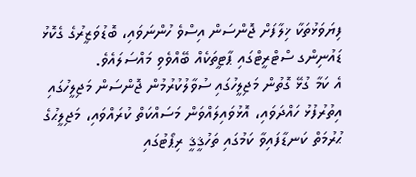ފިޔަވަޅުތަކާ ޚިލާފަށް ޖޮންސަން އިސްވެ ހުންނަވައި، ބޮޑުވަޒީރުގެ ގެކޮޅު ޑައުނިންގ ސްޓްރީޓްގައި ޕާޓީތަކެއް ބޭއްވެވި މައްސަލައެވެ.
އެ ކަމާ ގުޅޭ ގޮތުން މަޖިލީހުގައި ސުވާލުކުރުމުން ޖޮންސަން މަޖިލީހުގައި އިތުރުފުޅު ހައްދަވައި، އޮޅުވައިލައްވަން މަސައްކަތް ކުރައްވައި، މަޖިލީޙުގެ ޙުރުމަތް ކަނޑާފައިވާ ކަމުގައި ތަހުޤީޤީ ރިޕޯޓުގައި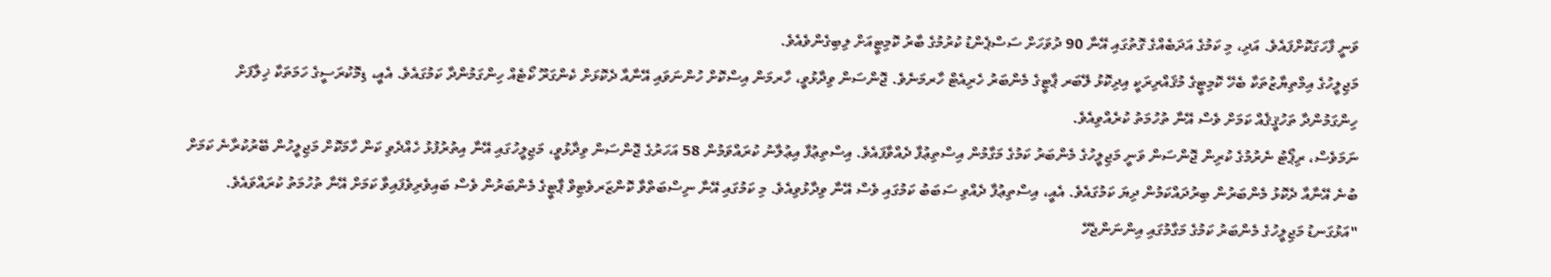ވަނީ ފާހަގަކޮށްފައެވެ. އަދި، މި ކަމުގެ އަދަބެއްގެ ގޮތުގައި އޭނާ 90 ދުވަހަށް ސަސްޕެންޑު ކުރުމުގެ ބާރު ކޮމިޓީއަށް ލިބިގެންވެއެވެ.
މަޖިލީހުގެ އިމްތިޔާޒުތަކާ ބެހޭ ކޮމިޓީގެ މުޤައްރިރަކީ އިދިކޮޅު ލޭބަރ ޕާޓީގެ މެންބަރު ހެރިއެޓް ހާރމަނެވެ. ޖޮންސަން ވިދާޅުވީ، ހާރމަން އިސްކޮށް ހުންނަވައި އޭނާއާ ދެކޮޅަށް ކެންގަރޫ ކޯޓެއް ހިންގަމުންދާ ކަމުގައެވެ. އެއީ، ޑިމޮކުރަސީގެ ހަމަތަކާ ޚިލާފަށް ހިންގަމުންދާ ތަހުޤީޤެއް ކަމަށް ވެސް އޭނާ ތުހުމަތު ކުރެއްވިއެވެ.
ނަމަވެސް، ރިޕޯޓު ނެރުމުގެ ކުރިން ޖޮންސަން ވަނީ މަޖިލީހުގެ މެންބަރު ކަމުގެ މަގާމުން އިސްތިޢުފާ ދެއްވާފައެވެ. އިސްތިޢުފާ އިޢުލާނު ކުރައްވަމުން 58 އަހަރުގެ ޖޮންސަން ވިދާޅުވީ، މަޖިލީހުގައި އޭނާ އިތުރުފުޅު ހެއްދެވި ކަން ހާމަކޮށް މަޖިލީހުން ބޭރުކުރާނެ ކަމަށް ބުނެ އޭނާއާ ދެކޮޅު މެންބަރުން ބިރުދައްކަމުން ދިޔަ ކަމުގައެވެ. އެއީ، އިސްތިޢުފާ ދެއްވި ސަބަބު ކަމުގައި ވެސް އޭނާ ވިދާޅުވިއެވެ. މި ކަމުގައި އޭނާ ނިސްބަތްވާ ކޮންޒަރވެޓިވް ޕާޓީގެ މެންބަރުން ވެސް ބައިވެރިވެފައިވާ ކަމަށް އޭނާ ތުހުމަތު ކުރައްވައެވެ.
"އަޅުގަނޑު މަޖިލީހުގެ މެންބަރު ކަމުގެ މަގާމުގައި އިންނަންޖެހޭ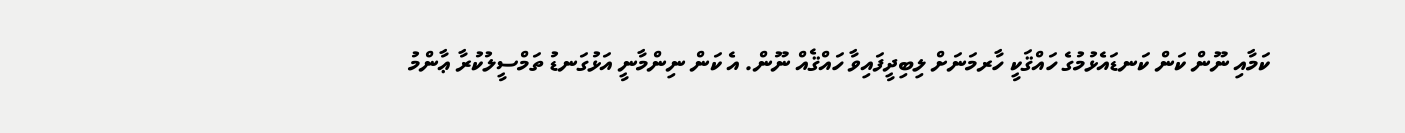ކަމާއި ނޫން ކަން ކަނޑައެޅުމުގެ ހައްޤަކީ ހާރމަނަށް ލިބިދީފައިވާ ހައްޤެއް ނޫން. އެ ކަން ނިންމާނީ އަޅުގަނޑު ތަމްސީލުކުރާ ޢާންމު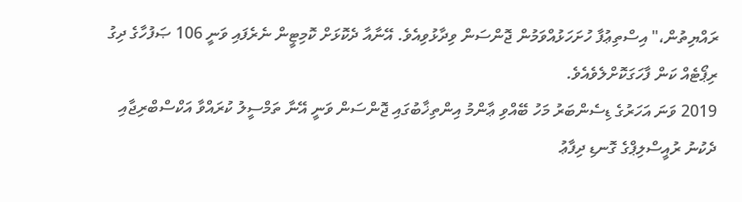ރައްޔިތުން،" އިސްތިޢުފާ ހުށަހަޅުއްވަމުން ޖޮންސަން ވިދާޅުވިއެވެ. އޭނާއާ ދެކޮޅަށް ކޮމިޓީން ނެރެފައި ވަނީ 106 ޞަފުހާގެ ދިގު ރިޕޯޓެއް ކަން ފާހަގަކޮށްލެވެއެވެ.
2019 ވަނަ އަހަރުގެ ޑިސެންބަރު މަހު ބޭއްވި ޢާންމު އިންތިޚާބުގައި ޖޮންސަން ވަނީ އޭނާ ތަމްސީލު ކުރައްވާ އަކްސްބްރިޖާއި ދެކުނު ރުއީސްލިޕްގެ ގޮނޑި ދިފާޢު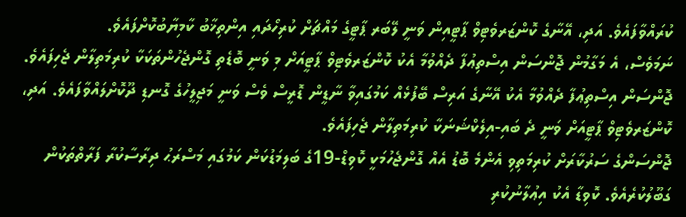ކުރައްވާފައެވެ. އަދި، އޭނާގެ ކޮންޒަރވެޓިވް ޕާޓީއިން ވަނީ ލޭބަރ ޕާޓީގެ މައްޗަށް ކުރިހޯދައި އިންތިޚާބު ކާމިޔާބުކޮށްފައެވެ.
ނަމަވެސް، އެ މަގާމުން ޖޮންސަން އިސްތިޢުފާ ދެއްވުމާ އެކު ކޮންޒަރވެޓިވް ޕާޓީއަށް މި ވަނީ ބޮޑެތި ގޮންޖެހުންތަކަކާ ކުރިމަތިލާން ޖެހިފައެވެ. ޖޮންސަން އިސްތިޢުފާ ދެއްވުމާ އެކު އޭނާގެ އަރިސް ބޭފުޅެއް ކަމުގައިވާ ނާޑީން ޑޮރީސް ވެސް ވަނީ މަޖިލީހުގެ ގޮނޑި ދޫކޮށްލައްވާފައެވެ. އަދި، ކޮންޒަރވެޓިވް ޕާޓީއަށް ވަނީ ދެ ބައި-އިލެކްޝަނަކާ ކުރިމަތިލާން ޖެހިފައެވެ.
ޖޮންސަންގެ ސަރުކާރަށް ކުރިމަތިވި އެންމެ ބޮޑު އެއް ގޮންޖެހުމަކީ ކޮވިޑް-19ގެ ބަލިމަޑުކަން ކަމުގައި މަސްރަޙު ދިރާސާކުރާ ފަރާތްތަކުން ގަބޫލުކުރެއެވެ. ކޮވިޑާ އެކު އިޢުލާނުކުރި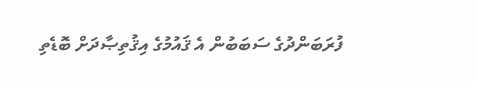ފުރަބަންދުގެ ސަބަބުން އެ ޤައުމުގެ އިޤުތިޞާދަށް ބޮޑެތި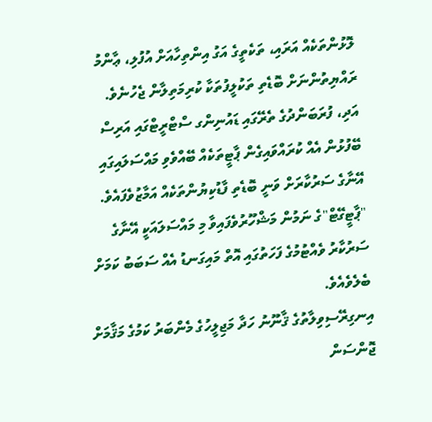ލޮޅުންތަކެއް އަރައި، ތަކެތީގެ އަގު އިންތިހާއަށް އުފުލި، ޢާންމު ރައްޔިތުންނަށް ބޮޑެތި ތަކުލީފުތަކާ ކުރިމަތިލާން ޖެހުނެވެ.
އަދި، ފުރަބަންދުގެ ތެރޭގައި ޑައުނިންގ ސްޓްރީޓްގައި އަރިސް ބޭފުޅުން އެއް ކުރައްވައިގެން ޕާޓީތަކެއް ބޭއްވެވި މައްސަލައިގައި އޭނާގެ ސަރުކާރަށް ވަނީ ބޮޑެތި ފާޑުކިޔުންތަކެއް އަމާޒުވެފައެވެ. "ޕާޓީގޭޓް"ގެ ނަމުން މަޝްހޫރުވެފައިވާ މި މައްސަލައަކީ އޭނާގެ ސަރުކާރު ވެއްޓުމުގެ ފަހަތުގައި އޮތް މައިގަނޑު އެއް ސަބަބު ކަމަށް ބެލެވެއެވެ.
އިނގިރޭސިވިލާތުގެ ޤާނޫނު ހަދާ މަޖިލީހުގެ މެންބަރު ކަމުގެ މަޤާމަށް ޖޮންސަން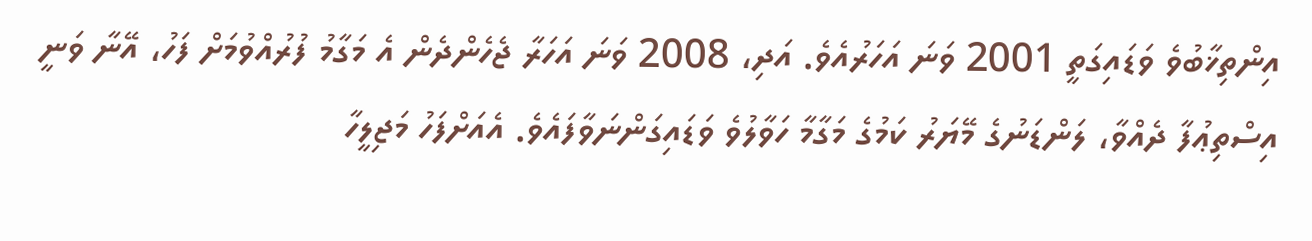އިންތިޚާބުވެ ވަޑައިގަތީ 2001 ވަނަ އަހަރުއެވެ. އަދި، 2008 ވަނަ އަހަރާ ޖެހެންދެން އެ މަގާމު ފުރުއްވުމަށް ފަހު، އޭނާ ވަނީ އިސްތިޢުފާ ދެއްވާ، ލަންޑަނުގެ މޭޔަރު ކަމުގެ މަގާމާ ހަވާލުވެ ވަޑައިގަންނަވާފައެވެ. އެއަށްފަހު މަޖިލީހާ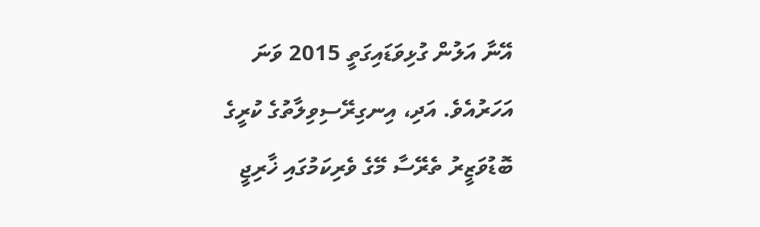އޭނާ އަލުން ގުޅިވަޑައިގަތީ 2015 ވަނަ އަހަރުއެވެ. އަދި، އިނގިރޭސިވިލާތުގެ ކުރީގެ ބޮޑުވަޒީރު ތެރޭސާ މޭގެ ވެރިކަމުގައި ޚާރިޖީ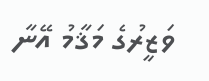ވަޒީރުގެ މަޤާމު އޭނާ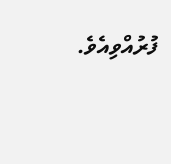ފުރުއްވިއެވެ.